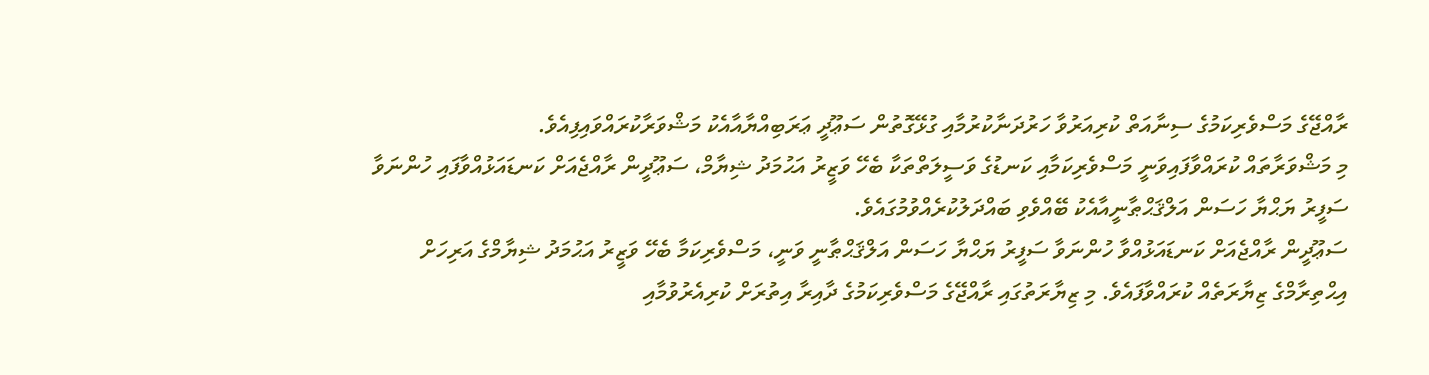ރާއްޖޭގެ މަސްވެރިކަމުގެ ސިނާއަތް ކުރިއަރުވާ ހަރުދަނާކުރުމާއި ގުޅޭގޮތުން ސަޢޫދީ ޢަރަބިއްޔާއާއެކު މަޝްވަރާކުރައްވައިފިއެވެ.
މި މަޝްވަރާތައް ކުރައްވާފައިވަނީ މަސްވެރިކަމާއި ކަނޑުގެ ވަސީލަތްތަކާ ބެހޭ ވަޒީރު އަޙުމަދު ޝިޔާމް، ސަޢޫދީން ރާއްޖެއަށް ކަނޑައަޅުއްވާފައި ހުންނަވާ ސަފީރު ޔަޙްޔާ ހަސަން އަލްޤަޙްޠާނީއާއެކު ބޭއްވެވި ބައްދަލުކުރެއްވުމުގައެވެ.
ސަޢޫދީން ރާއްޖެއަށް ކަނޑައަޅުއްވާ ހުންނަވާ ސަފީރު ޔަޙްޔާ ހަސަން އަލްޤަޙްޠާނީ ވަނީ، މަސްވެރިކަމާ ބެހޭ ވަޒީރު އަޙުމަދު ޝިޔާމްގެ އަރިހަށް އިޙްތިރާމްގެ ޒިޔާރަތެއް ކުރައްވާފައެވެ. މި ޒިޔާރަތުގައި ރާއްޖޭގެ މަސްވެރިކަމުގެ ދާއިރާ އިތުރަށް ކުރިއެރުވުމާއި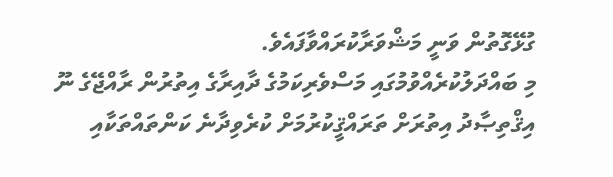ގުޅޭގޮތުން ވަނީ މަޝްވަރާކުރައްވާފައެވެ.
މި ބައްދަލުކުރެއްވުމުގައި މަސްވެރިކަމުގެ ދާއިރާގެ އިތުރުން ރާއްޖޭގެ ނޫ އިޤްތިޞާދު އިތުރަށް ތަރައްޤީކުރުމަށް ކުރެވިދާނެ ކަންތައްތަކާއި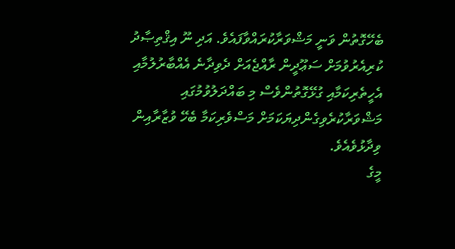ބެހޭގޮތުން ވަނީ މަޝްވަރާކުރައްވާފައެވެ. އަދި ނޫ އިޤްތިޞާދު ކުރިއެރުވުމަށް ސަޢޫދީން ރާއްޖެއަށް ދެވިދާނެ އެއްބާރުލުމާއި އެހީތެރިކަމާއި ގުޅޭގޮތުންވެސް މި ބައްދަލުވުމުގައި މަޝްވަރާކުރެވިގެންދިޔަކަމަށް މަސްވެރިކަމާ ބެހޭ ވުޒާރާއިން ވިދާޅުވެއެވެ.
މީގެ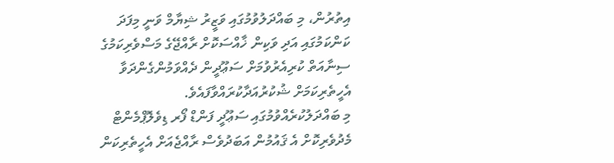އިތުރުން، މި ބައްދަލުވުމުގައި ވަޒީރު ޝިޔާމް ވަނީ މިފަދަ ކަންކަމުގައި އަދި ވަކިން ޚާއްސަކޮށް ރާއްޖޭގެ މަސްވެރިކަމުގެ ސިނާއަތް ކުރިއެރުވުމަށް ސަޢޫދީން ދެއްވަމުންގެންދަވާ އެހީތެރިކަމަށް ޝުކުރުއަދާކުރައްވާފައެވެ.
މި ބައްދަލުކުރެއްވުމުގައި ސަޢޫދީ ފަންޑް ފޯރ ޑިވެލޮޕްމެންޓް މެދުވެރިކޮށް އެ ޤައުމުން އަބަދުވެސް ރާއްޖެއަށް އެހީތެރިކަން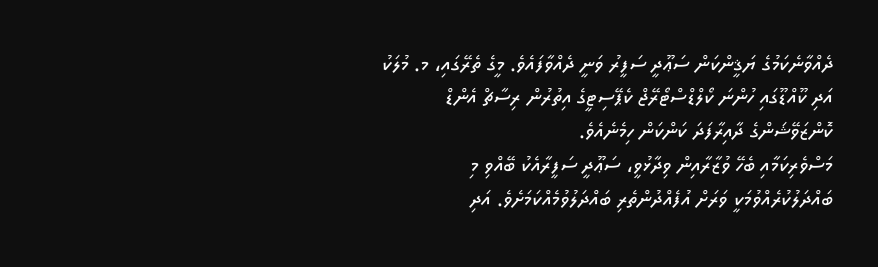ދެއްވާނެކަމުގެ ޔަޤީންކަން ސަޢޫދީ ސަފީރު ވަނީ ދެއްވާފައެވެ. މީގެ ތެރޭގައި، މ. މުލަކު އަދި ކޫއްޑޫގައި ހުންނަ ކޯލްޑްސްޓޯރޭޖް ކެޕޭސިޓީގެ އިތުރުން ރިސާޗް އެންޑް ކޮންޒަވޭޝަންގެ ދާއިރާފަދަ ކަންކަން ހިމެނެއެވެ.
މަސްވެރިކަމާއި ބެހޭ ވުޒާރާއިން ވިދާޅުވީ، ސަޢޫދީ ސަފީރާއެކު ބޭއްވި މި ބައްދަލުކުރެއްވުމަކީ ވަރަށް އުފެއްދުންތެރި ބައްދަލުވުމެއްކަމަށެވެ. އަދި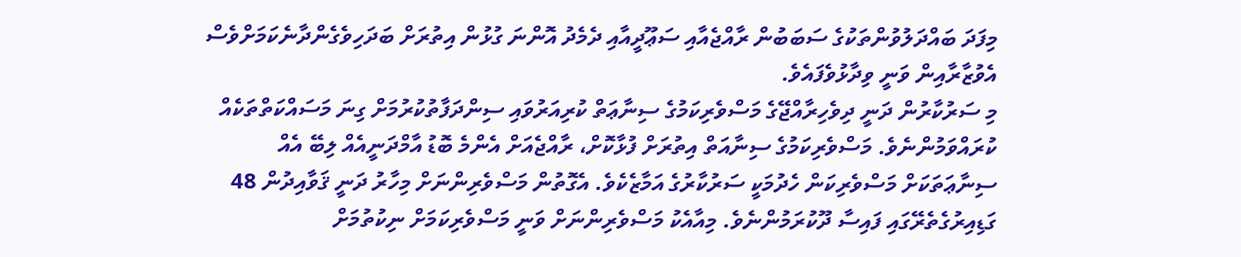މިފަދަ ބައްދަލުވުންތަކުގެ ސަބަބުން ރާއްޖެއާއި ސަޢޫދީއާއި ދެމެދު އޮންނަ ގުޅުން އިތުރަށް ބަދަހިވެގެންދާނެކަމަށްވެސް އެވުޒާރާއިން ވަނީ ވިދާޅުވެފައެވެ.
މި ސަރުކާރުން ދަނީ ދިވެހިރާއްޖޭގެ މަސްވެރިކަމުގެ ސިނާޢަތް ކުރިއަރުވައި ސިންދަފާތުކުރުމަށް ގިނަ މަސައްކަތްތަކެއް ކުރައްވަމުންނެވެ. މަސްވެރިކަމުގެ ސިނާއަތް އިތުރަށް ފުޅާކޮށް، ރާއްޖެއަށް އެންމެ ބޮޑު އާމްދަނީއެއް ލިބޭ އެއް ސިނާޢަތަކަށް މަސްވެރިކަން ހެދުމަކީ ސަރުކާރުގެ އަމާޒެކެވެ. އެގޮތުން މަސްވެރިންނަށް މިހާރު ދަނީ ޤަވާއިދުން 48 ގަޑިއިރުގެތެރޭގައި ފައިސާ ދޫކުރަމުންނެވެ. މިއާއެކު މަސްވެރިންނަށް ވަނީ މަސްވެރިކަމަށް ނިކުތުމަށް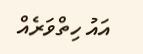އައު ހިތްވަރެއް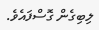ލިބިގެން ގޮސްފައެވެ.